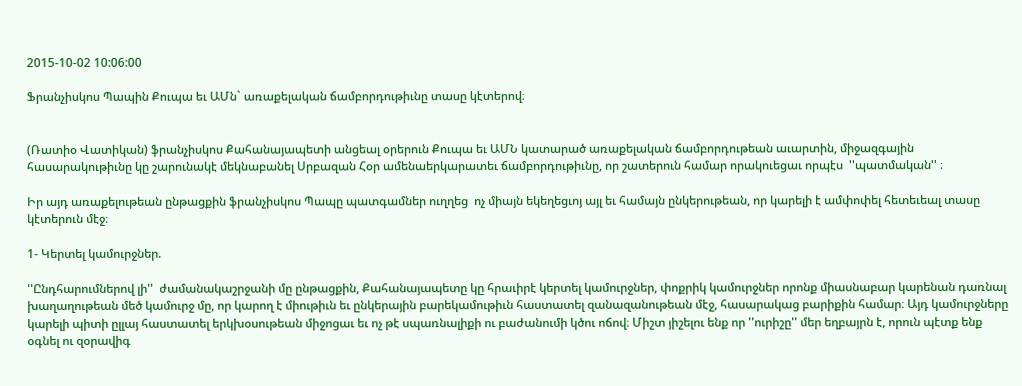2015-10-02 10:06:00

Ֆրանչիսկոս Պապին Քուպա եւ ԱՄն` առաքելական ճամբորդութիւնը տասը կէտերով։


(Ռատիօ Վատիկան) ֆրանչիսկոս Քահանայապետի անցեալ օրերուն Քուպա եւ ԱՄՆ կատարած առաքելական ճամբորդութեան աւարտին, միջազգային հասարակութիւնը կը շարունակէ մեկնաբանել Սրբազան Հօր ամենաերկարատեւ ճամբորդութիւնը, որ շատերուն համար որակուեցաւ որպէս  ''պատմական'' ։

Իր այդ առաքելութեան ընթացքին ֆրանչիսկոս Պապը պատգամներ ուղղեց  ոչ միայն եկեղեցւոյ այլ եւ համայն ընկերութեան, որ կարելի է ամփոփել հետեւեալ տասը կէտերուն մէջ։

1- Կերտել կամուրջներ.

''Ընդհարումներով լի''  ժամանակաշրջանի մը ընթացքին, Քահանայապետը կը հրաւիրէ կերտել կամուրջներ, փոքրիկ կամուրջներ որոնք միասնաբար կարենան դառնալ խաղաղութեան մեծ կամուրջ մը, որ կարող է միութիւն եւ ընկերային բարեկամութիւն հաստատել զանազանութեան մէջ, հասարակաց բարիքին համար։ Այդ կամուրջները կարելի պիտի ըլլայ հաստատել երկխօսութեան միջոցաւ եւ ոչ թէ սպառնալիքի ու բաժանումի կծու ոճով։ Միշտ յիշելու ենք որ ''ուրիշը'' մեր եղբայրն է, որուն պէտք ենք օգնել ու զօրավիգ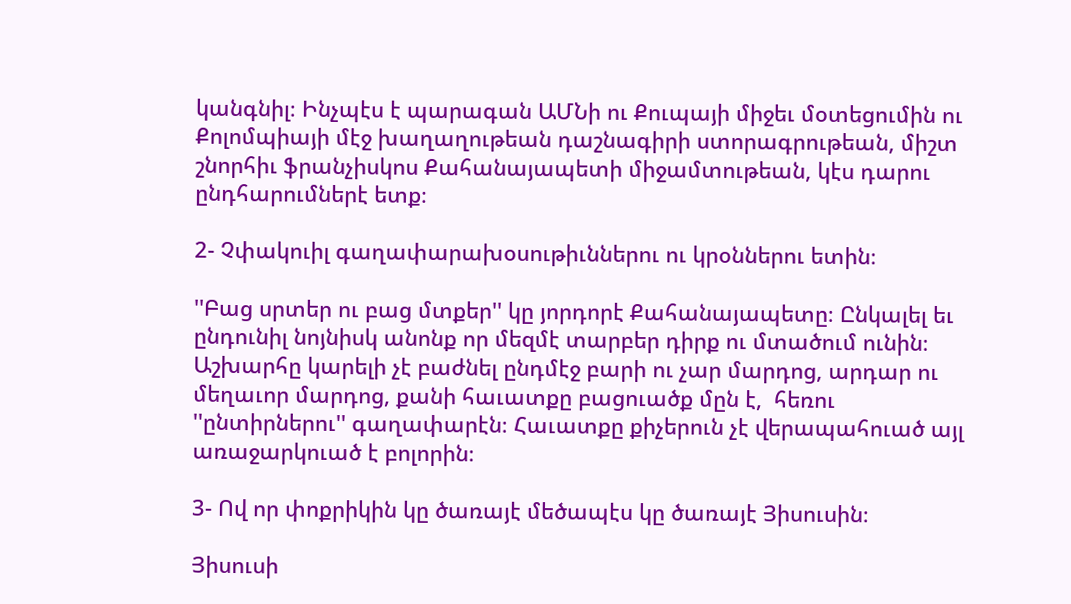կանգնիլ։ Ինչպէս է պարագան ԱՄՆի ու Քուպայի միջեւ մօտեցումին ու  Քոլոմպիայի մէջ խաղաղութեան դաշնագիրի ստորագրութեան, միշտ շնորհիւ ֆրանչիսկոս Քահանայապետի միջամտութեան, կէս դարու ընդհարումներէ ետք։

2- Չփակուիլ գաղափարախօսութիւններու ու կրօններու ետին։

''Բաց սրտեր ու բաց մտքեր'' կը յորդորէ Քահանայապետը։ Ընկալել եւ ընդունիլ նոյնիսկ անոնք որ մեզմէ տարբեր դիրք ու մտածում ունին։  Աշխարհը կարելի չէ բաժնել ընդմէջ բարի ու չար մարդոց, արդար ու մեղաւոր մարդոց, քանի հաւատքը բացուածք մըն է,  հեռու ''ընտիրներու'' գաղափարէն։ Հաւատքը քիչերուն չէ վերապահուած այլ առաջարկուած է բոլորին։

3- Ով որ փոքրիկին կը ծառայէ մեծապէս կը ծառայէ Յիսուսին։

Յիսուսի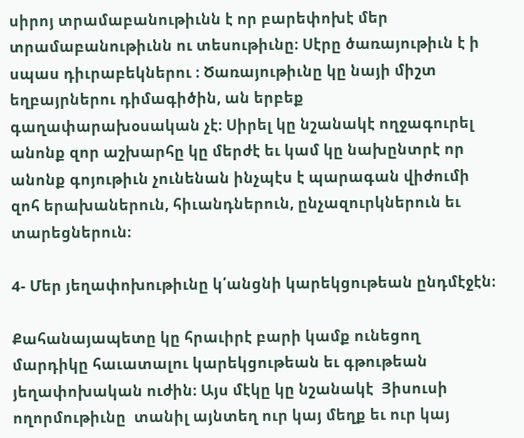սիրոյ տրամաբանութիւնն է որ բարեփոխէ մեր տրամաբանութիւնն ու տեսութիւնը։ Սէրը ծառայութիւն է ի սպաս դիւրաբեկներու ։ Ծառայութիւնը կը նայի միշտ եղբայրներու դիմագիծին, ան երբեք գաղափարախօսական չէ։ Սիրել կը նշանակէ ողջագուրել անոնք զոր աշխարհը կը մերժէ եւ կամ կը նախընտրէ որ անոնք գոյութիւն չունենան ինչպէս է պարագան վիժումի զոհ երախաներուն, հիւանդներուն, ընչազուրկներուն եւ տարեցներուն։

4- Մեր յեղափոխութիւնը կ՛անցնի կարեկցութեան ընդմէջէն։

Քահանայապետը կը հրաւիրէ բարի կամք ունեցող մարդիկը հաւատալու կարեկցութեան եւ գթութեան յեղափոխական ուժին։ Այս մէկը կը նշանակէ  Յիսուսի ողորմութիւնը  տանիլ այնտեղ ուր կայ մեղք եւ ուր կայ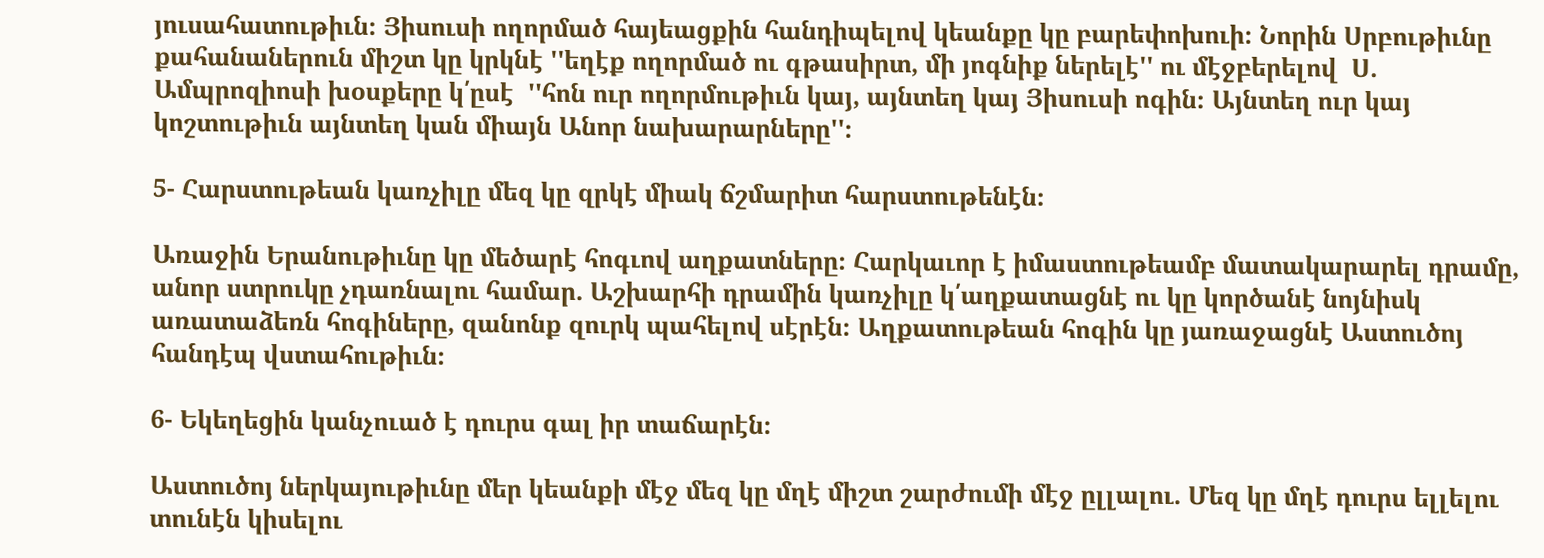յուսահատութիւն։ Յիսուսի ողորմած հայեացքին հանդիպելով կեանքը կը բարեփոխուի։ Նորին Սրբութիւնը քահանաներուն միշտ կը կրկնէ ''եղէք ողորմած ու գթասիրտ, մի յոգնիք ներելէ'' ու մէջբերելով  Ս. Ամպրոզիոսի խօսքերը կ՛ըսէ  ''հոն ուր ողորմութիւն կայ, այնտեղ կայ Յիսուսի ոգին։ Այնտեղ ուր կայ կոշտութիւն այնտեղ կան միայն Անոր նախարարները''։

5- Հարստութեան կառչիլը մեզ կը զրկէ միակ ճշմարիտ հարստութենէն։

Առաջին Երանութիւնը կը մեծարէ հոգւով աղքատները։ Հարկաւոր է իմաստութեամբ մատակարարել դրամը,  անոր ստրուկը չդառնալու համար. Աշխարհի դրամին կառչիլը կ՛աղքատացնէ ու կը կործանէ նոյնիսկ առատաձեռն հոգիները, զանոնք զուրկ պահելով սէրէն։ Աղքատութեան հոգին կը յառաջացնէ Աստուծոյ հանդէպ վստահութիւն։

6- Եկեղեցին կանչուած է դուրս գալ իր տաճարէն։

Աստուծոյ ներկայութիւնը մեր կեանքի մէջ մեզ կը մղէ միշտ շարժումի մէջ ըլլալու. Մեզ կը մղէ դուրս ելլելու տունէն կիսելու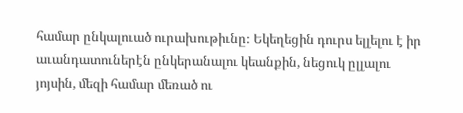համար ընկալուած ուրախութիւնը։ Եկեղեցին դուրս ելլելու է իր աւանդատուներէն ընկերանալու կեանքին, նեցուկ ըլլալու յոյսին, մեզի համար մեռած ու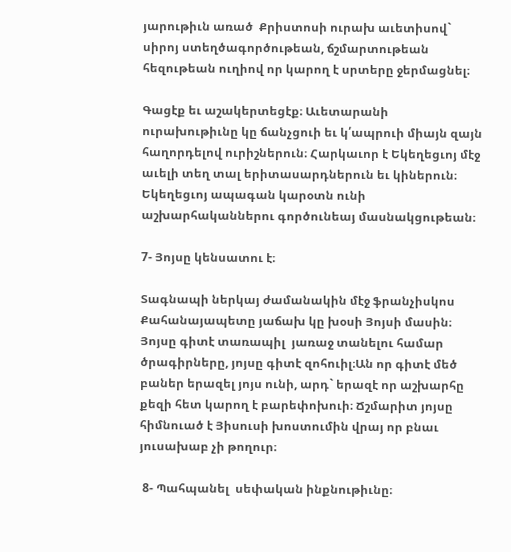յարութիւն առած  Քրիստոսի ուրախ աւետիսով` սիրոյ ստեղծագործութեան, ճշմարտութեան հեզութեան ուղիով որ կարող է սրտերը ջերմացնել։

Գացէք եւ աշակերտեցէք։ Աւետարանի ուրախութիւնը կը ճանչցուի եւ կ՛ապրուի միայն զայն հաղորդելով ուրիշներուն։ Հարկաւոր է Եկեղեցւոյ մէջ աւելի տեղ տալ երիտասարդներուն եւ կիներուն։ Եկեղեցւոյ ապագան կարօտն ունի աշխարհականներու գործունեայ մասնակցութեան։

7- Յոյսը կենսատու է։

Տագնապի ներկայ ժամանակին մէջ ֆրանչիսկոս Քահանայապետը յաճախ կը խօսի Յոյսի մասին։ Յոյսը գիտէ տառապիլ  յառաջ տանելու համար ծրագիրները, յոյսը գիտէ զոհուիլ։Ան որ գիտէ մեծ բաներ երազել յոյս ունի, արդ` երազէ որ աշխարհը քեզի հետ կարող է բարեփոխուի։ Ճշմարիտ յոյսը հիմնուած է Յիսուսի խոստումին վրայ որ բնաւ յուսախաբ չի թողուր։

 8- Պահպանել  սեփական ինքնութիւնը։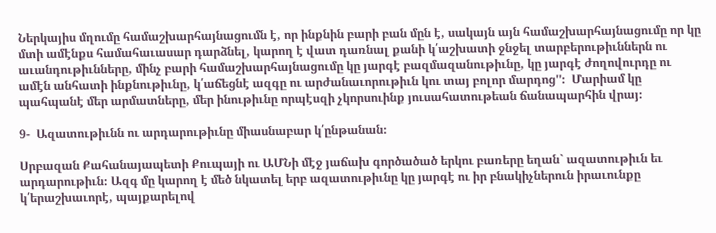Ներկայիս մղումը համաշխարհայնացումն է, որ ինքնին բարի բան մըն է, սակայն այն համաշխարհայնացումը որ կը մտի ամէնքս համահաւասար դարձնել, կարող է վատ դառնալ քանի կ՛աշխատի ջնջել տարբերութիւններն ու աւանդութիւնները, մինչ բարի համաշխարհայնացումը կը յարգէ բազմազանութիւնը, կը յարգէ ժողովուրդը ու ամէն անհատի ինքնութիւնը, կ՛աճեցնէ ազգը ու արժանաւորութիւն կու տայ բոլոր մարդոց''։  Մարիամ կը պահպանէ մեր արմատները, մեր ինութիւնը որպէսզի չկորսուինք յուսահատութեան ճանապարհին վրայ։

9-  Ազատութիւնն ու արդարութիւնը միասնաբար կ՛ընթանան։

Սրբազան Քահանայապետի Քուպայի ու ԱՄՆի մէջ յաճախ գործածած երկու բառերը եղան` ազատութիւն եւ արդարութիւն։ Ազգ մը կարող է մեծ նկատել երբ ազատութիւնը կը յարգէ ու իր բնակիչներուն իրաւունքը կ՛երաշխաւորէ, պայքարելով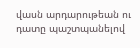վասն արդարութեան ու դատը պաշտպանելով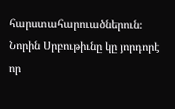հարստահարուածներուն։ Նորին Սրբութիւնը կը յորդորէ որ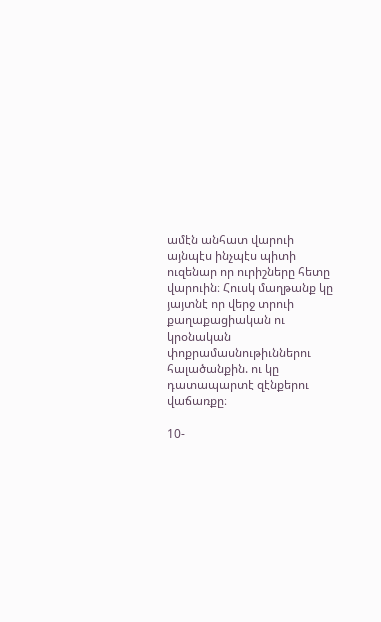ամէն անհատ վարուի այնպէս ինչպէս պիտի ուզենար որ ուրիշները հետը վարուին։ Հուսկ մաղթանք կը յայտնէ որ վերջ տրուի քաղաքացիական ու կրօնական փոքրամասնութիւններու հալածանքին. ու կը դատապարտէ զէնքերու վաճառքը։

10-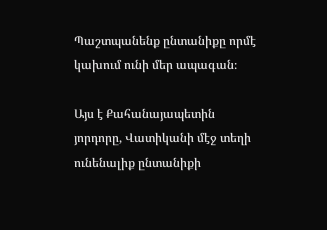Պաշտպանենք ընտանիքը որմէ կախում ունի մեր ապագան։

Այս է Քահանայապետին յորդորը, Վատիկանի մէջ տեղի ունենալիք ընտանիքի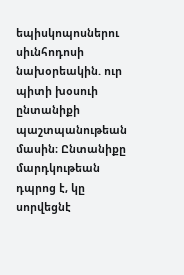եպիսկոպոսներու սիւնհոդոսի նախօրեակին. ուր պիտի խօսուի ընտանիքի պաշտպանութեան մասին։ Ընտանիքը մարդկութեան դպրոց է, կը սորվեցնէ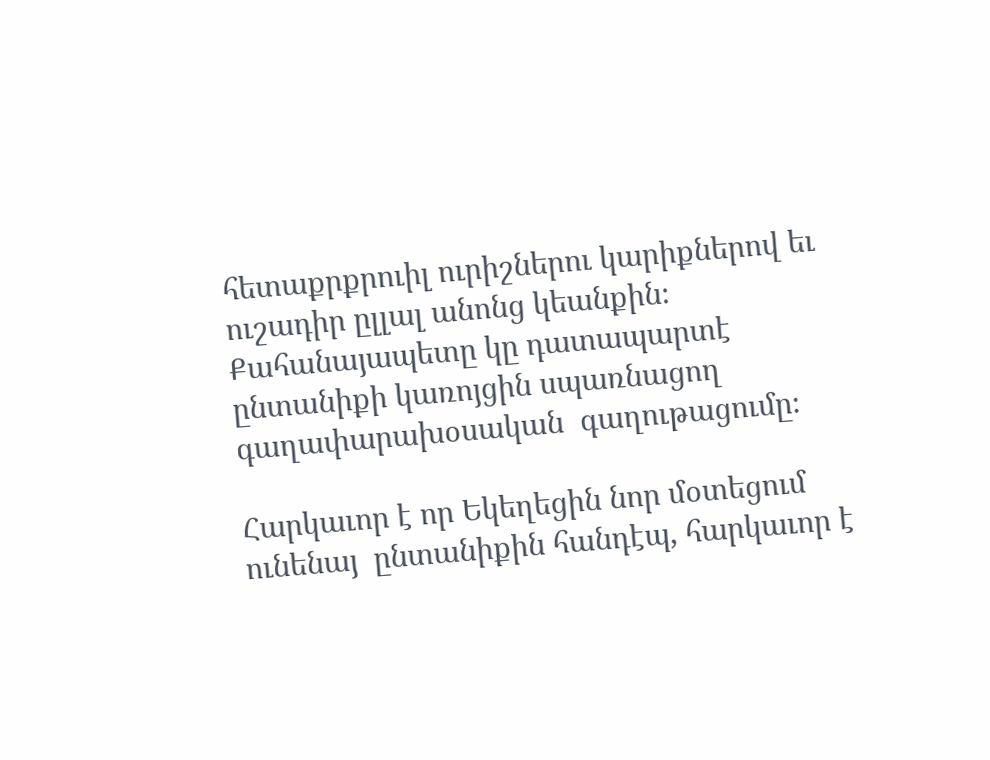հետաքրքրուիլ ուրիշներու կարիքներով եւ ուշադիր ըլլալ անոնց կեանքին։ Քահանայապետը կը դատապարտէ  ընտանիքի կառոյցին սպառնացող գաղափարախօսական  գաղութացումը։

Հարկաւոր է որ Եկեղեցին նոր մօտեցում ունենայ  ընտանիքին հանդէպ, հարկաւոր է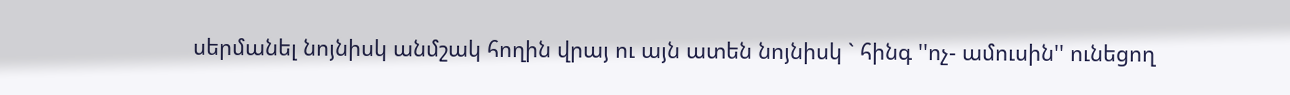սերմանել նոյնիսկ անմշակ հողին վրայ ու այն ատեն նոյնիսկ ` հինգ ''ոչ- ամուսին'' ունեցող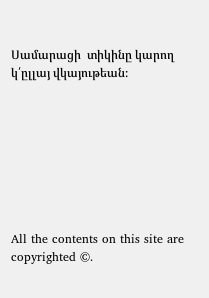Սամարացի  տիկինը կարող կ՛ըլլայ վկայութեան։








All the contents on this site are copyrighted ©.